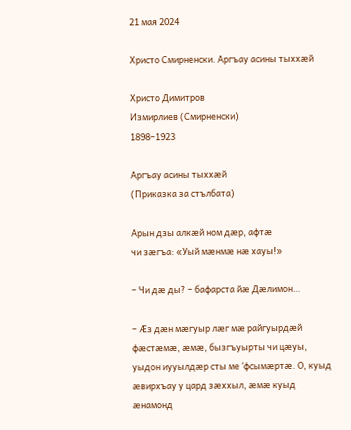21 мая 2024

Христо Смирненски. Аргъау асины тыххæй

Христо Димитров
Измирлиев (Смирненски)
1898–1923

Аргъау асины тыххæй
(Приказка за стълбата)

Арын дзы алкæй ном дæр, афтæ
чи зæгъа: «Уый мæнмæ нæ хауы!»

– Чи дæ ды? – бафарста йæ Дæлимон…

– Æз дæн мæгуыр лæг мæ райгуырдæй фæстæмæ, æмæ, бызгъуырты чи цæуы, уыдон иууылдæр сты ме ‘фсымæртæ. О, куыд æвирхъау у цард зæххыл, æмæ куыд æнамонд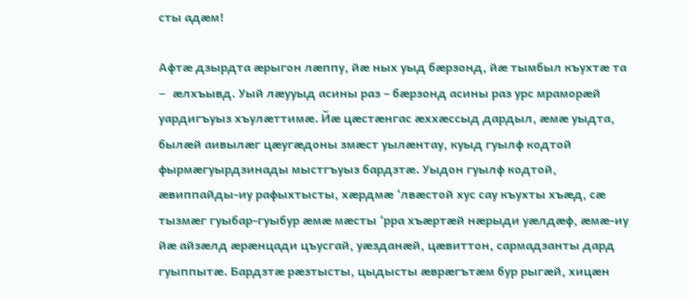сты адæм!

Афтæ дзырдта æрыгон лæппу, йæ ных уыд бæрзонд, йæ тымбыл къухтæ та – æлхъывд. Уый лæууыд асины раз – бæрзонд асины раз урс мраморæй уардигъуыз хъулæттимæ. Йæ цæстæнгас æххæссыд дардыл, æмæ уыдта, былæй аивылæг цæугæдоны змæст уылæнтау, куыд гуылф кодтой фырмæгуырдзинады мыстгъуыз бардзтæ. Уыдон гуылф кодтой, æвиппайды-иу рафыхтысты, хæрдмæ ‘лвæстой хус сау къухты хъæд, сæ тызмæг гуыбар-гуыбур æмæ мæсты ‘рра хъæртæй нæрыди уæлдæф, æмæ-иу йæ айзæлд æрæнцади цъусгай, уæзданæй, цæвиттон, сармадзанты дард гуыппытæ. Бардзтæ рæзтысты, цыдысты æврæгътæм бур рыгæй, хицæн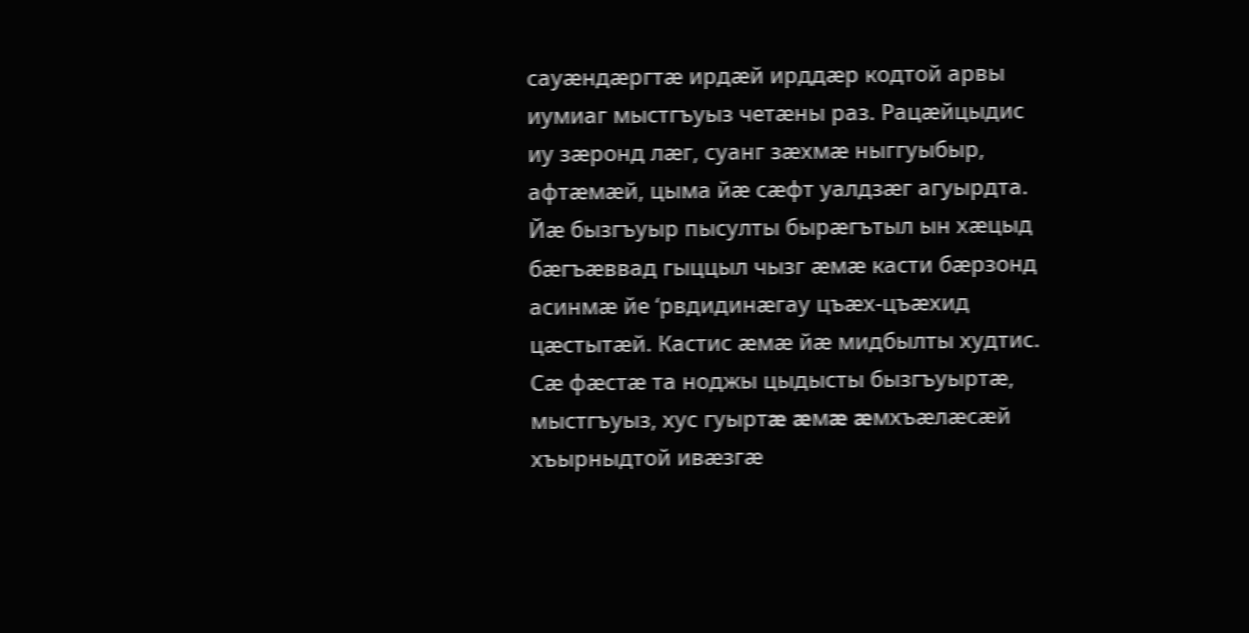сауæндæргтæ ирдæй ирддæр кодтой арвы иумиаг мыстгъуыз четæны раз. Рацæйцыдис иу зæронд лæг, суанг зæхмæ ныггуыбыр, афтæмæй, цыма йæ сæфт уалдзæг агуырдта. Йæ бызгъуыр пысулты бырæгътыл ын хæцыд бæгъæввад гыццыл чызг æмæ касти бæрзонд асинмæ йе ‘рвдидинæгау цъæх-цъæхид цæстытæй. Кастис æмæ йæ мидбылты худтис. Сæ фæстæ та ноджы цыдысты бызгъуыртæ, мыстгъуыз, хус гуыртæ æмæ æмхъæлæсæй хъырныдтой ивæзгæ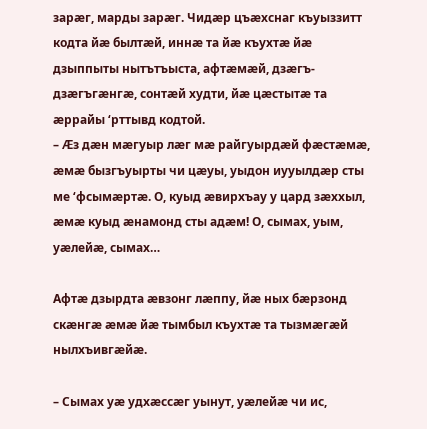зарæг, марды зарæг. Чидæр цъæхснаг къуыззитт кодта йæ былтæй, иннæ та йæ къухтæ йæ дзыппыты нытътъыста, афтæмæй, дзæгъ-дзæгъгæнгæ, сонтæй худти, йæ цæстытæ та æррайы ‘рттывд кодтой.
– Æз дæн мæгуыр лæг мæ райгуырдæй фæстæмæ, æмæ бызгъуырты чи цæуы, уыдон иууылдæр сты ме ‘фсымæртæ. О, куыд æвирхъау у цард зæххыл, æмæ куыд æнамонд сты адæм! О, сымах, уым, уæлейæ, сымах…

Афтæ дзырдта æвзонг лæппу, йæ ных бæрзонд скæнгæ æмæ йæ тымбыл къухтæ та тызмæгæй нылхъивгæйæ.

– Сымах уæ удхæссæг уынут, уæлейæ чи ис,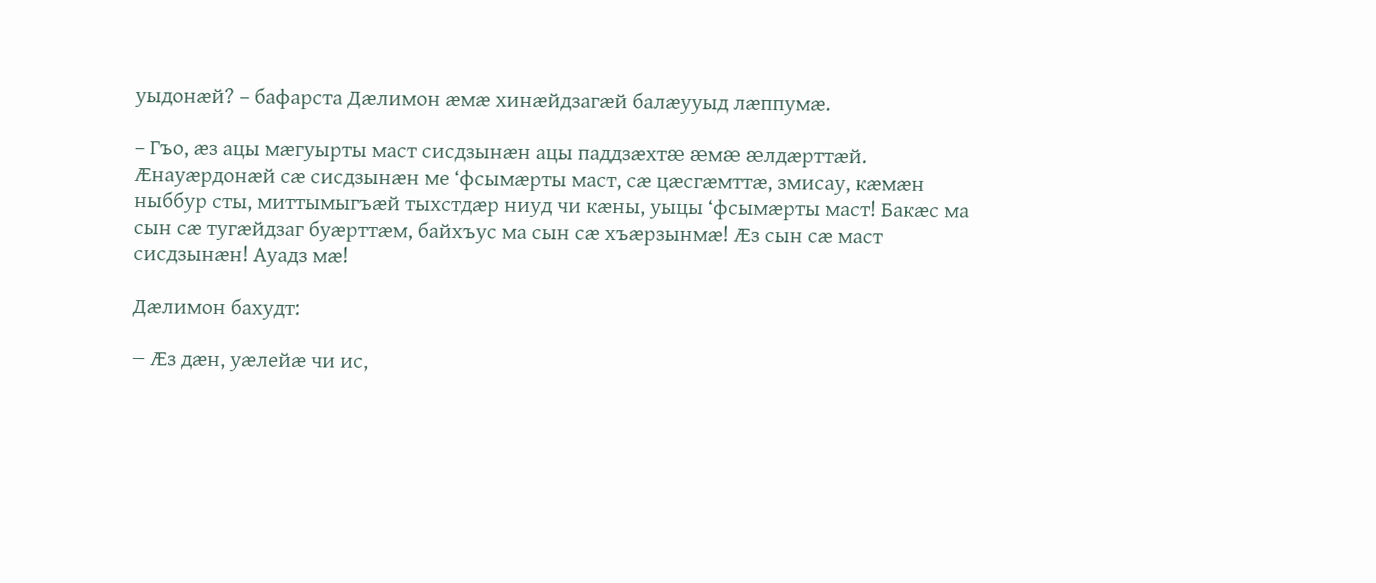уыдонæй? – бафарста Дæлимон æмæ хинæйдзагæй балæууыд лæппумæ.

– Гъо, æз ацы мæгуырты маст сисдзынæн ацы паддзæхтæ æмæ æлдæрттæй. Æнауæрдонæй сæ сисдзынæн ме ‘фсымæрты маст, сæ цæсгæмттæ, змисау, кæмæн ныббур сты, миттымыгъæй тыхстдæр ниуд чи кæны, уыцы ‘фсымæрты маст! Бакæс ма сын сæ тугæйдзаг буæрттæм, байхъус ма сын сæ хъæрзынмæ! Æз сын сæ маст сисдзынæн! Ауадз мæ!

Дæлимон бахудт:

– Æз дæн, уæлейæ чи ис,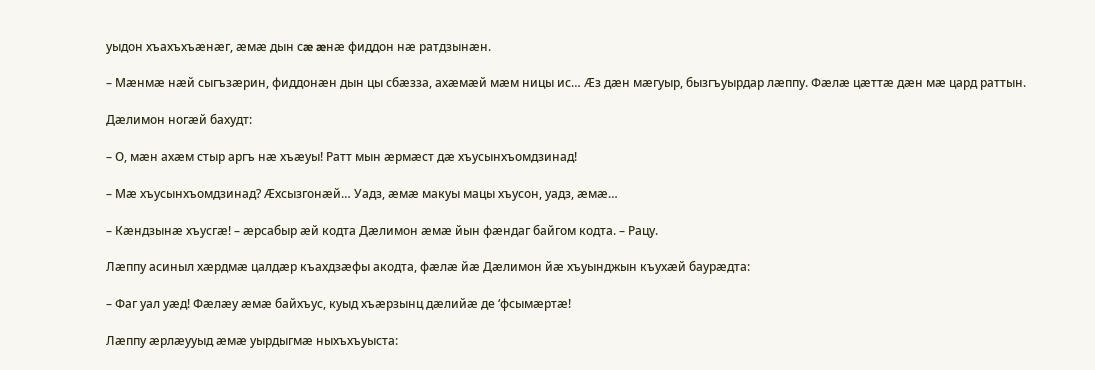уыдон хъахъхъæнæг, æмæ дын сæ æнæ фиддон нæ ратдзынæн.

– Мæнмæ нæй сыгъзæрин, фиддонæн дын цы сбæзза, ахæмæй мæм ницы ис… Æз дæн мæгуыр, бызгъуырдар лæппу. Фæлæ цæттæ дæн мæ цард раттын.

Дæлимон ногæй бахудт:

– О, мæн ахæм стыр аргъ нæ хъæуы! Ратт мын æрмæст дæ хъусынхъомдзинад!

– Мæ хъусынхъомдзинад? Æхсызгонæй… Уадз, æмæ макуы мацы хъусон, уадз, æмæ…

– Кæндзынæ хъусгæ! – æрсабыр æй кодта Дæлимон æмæ йын фæндаг байгом кодта. – Рацу.

Лæппу асиныл хæрдмæ цалдæр къахдзæфы акодта, фæлæ йæ Дæлимон йæ хъуынджын къухæй баурæдта:

– Фаг уал уæд! Фæлæу æмæ байхъус, куыд хъæрзынц дæлийæ де ‘фсымæртæ!

Лæппу æрлæууыд æмæ уырдыгмæ ныхъхъуыста: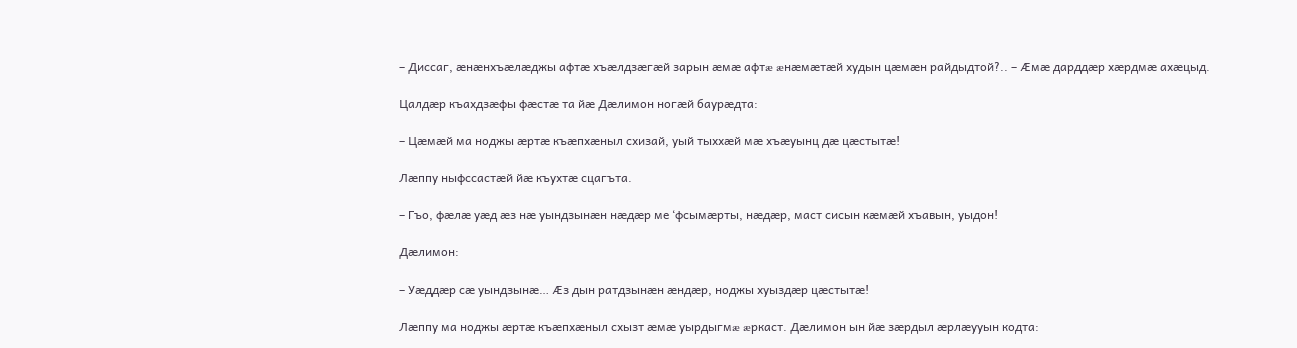– Диссаг, æнæнхъæлæджы афтæ хъæлдзæгæй зарын æмæ афтæ æнæмæтæй худын цæмæн райдыдтой?.. – Æмæ дарддæр хæрдмæ ахæцыд.

Цалдæр къахдзæфы фæстæ та йæ Дæлимон ногæй баурæдта:

– Цæмæй ма ноджы æртæ къæпхæныл схизай, уый тыххæй мæ хъæуынц дæ цæстытæ!

Лæппу ныфссастæй йæ къухтæ сцагъта.

– Гъо, фæлæ уæд æз нæ уындзынæн нæдæр ме ‘фсымæрты, нæдæр, маст сисын кæмæй хъавын, уыдон!

Дæлимон:

– Уæддæр сæ уындзынæ… Æз дын ратдзынæн æндæр, ноджы хуыздæр цæстытæ!

Лæппу ма ноджы æртæ къæпхæныл схызт æмæ уырдыгмæ æркаст. Дæлимон ын йæ зæрдыл æрлæууын кодта: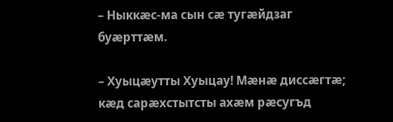– Ныккæс-ма сын сæ тугæйдзаг буæрттæм.

– Хуыцæутты Хуыцау! Мæнæ диссæгтæ; кæд сарæхстытсты ахæм рæсугъд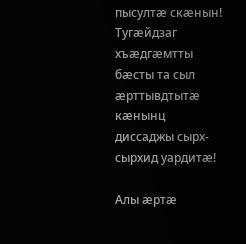пысултæ скæнын! Тугæйдзаг хъæдгæмтты бæсты та сыл æрттывдтытæ кæнынц диссаджы сырх-сырхид уардитæ!

Алы æртæ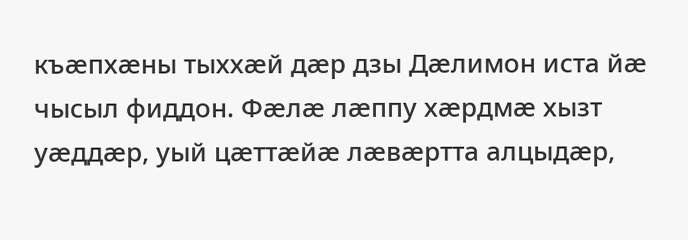къæпхæны тыххæй дæр дзы Дæлимон иста йæ чысыл фиддон. Фæлæ лæппу хæрдмæ хызт уæддæр, уый цæттæйæ лæвæртта алцыдæр,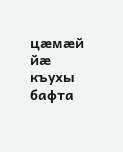цæмæй йæ къухы бафта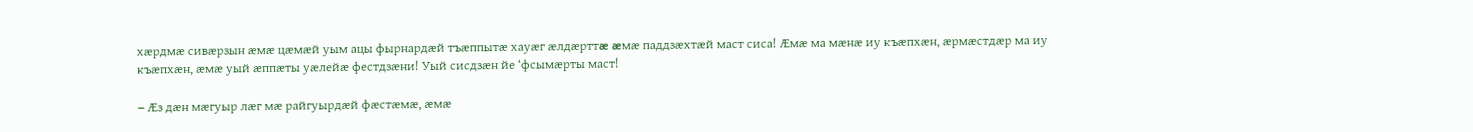хæрдмæ сивæрзын æмæ цæмæй уым ацы фырнардæй тъæппытæ хауæг æлдæрттæ æмæ паддзæхтæй маст сиса! Æмæ ма мæнæ иу къæпхæн, æрмæстдæр ма иу къæпхæн, æмæ уый æппæты уæлейæ фестдзæни! Уый сисдзæн йе ‘фсымæрты маст!

– Æз дæн мæгуыр лæг мæ райгуырдæй фæстæмæ, æмæ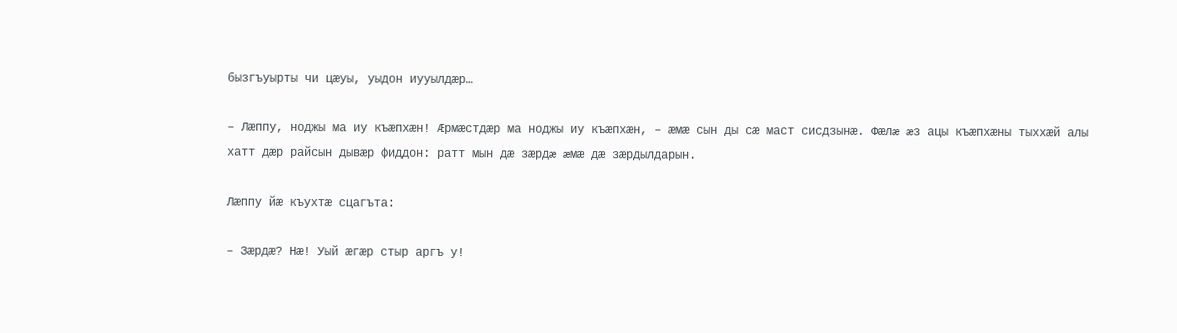бызгъуырты чи цæуы, уыдон иууылдæр…

– Лæппу, ноджы ма иу къæпхæн! Æрмæстдæр ма ноджы иу къæпхæн, – æмæ сын ды сæ маст сисдзынæ. Фæлæ æз ацы къæпхæны тыххæй алы хатт дæр райсын дывæр фиддон: ратт мын дæ зæрдæ æмæ дæ зæрдылдарын.

Лæппу йæ къухтæ сцагъта:

– Зæрдæ? Нæ! Уый æгæр стыр аргъ у!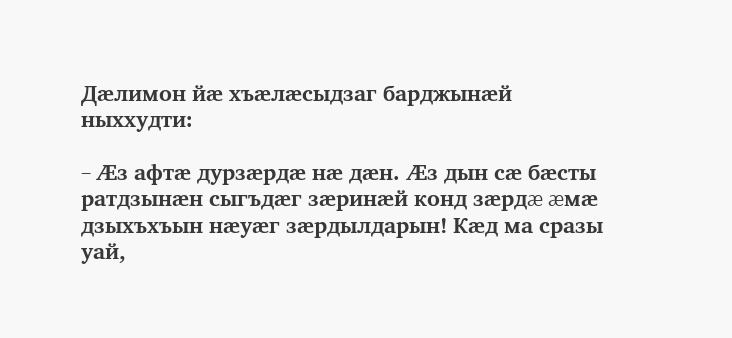Дæлимон йæ хъæлæсыдзаг барджынæй ныххудти:

– Æз афтæ дурзæрдæ нæ дæн. Æз дын сæ бæсты ратдзынæн сыгъдæг зæринæй конд зæрдæ æмæ дзыхъхъын нæуæг зæрдылдарын! Кæд ма сразы уай,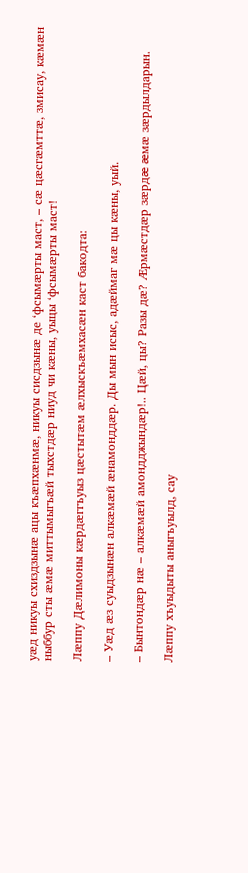уæд никуы схиздзынæ ацы къæпхæнмæ, никуы сисдзынæ де ‘фсымæрты маст, – сæ цæсгæмттæ, змисау, кæмæн ныббур сты æмæ миттымыгъæй тыхстдæр ниуд чи кæны, уыцы ‘фсымæрты маст!

Лæппу Дæлимоны кæрдæггъуыз цæстытæм æлхыскъæмхасæн каст бакодта:

– Уæд æз суыдзынæн алкæмæй æнамонддæр. Ды мын исыс, адæймаг мæ цы кæны, уый.

– Бынтондæр нæ – алкæмæй амондджындæр!.. Цæй, цы? Разы дæ? Æрмæстдæр зæрдæ æмæ зæрдылдарын.

Лæппу хъуыдыты аныгъуылд, сау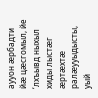аууон æрбадти йæ цæсгомыл, йе ‘лхъывд ныхыл хиды лыстæг æртæхтæ ралæууыдысты, уый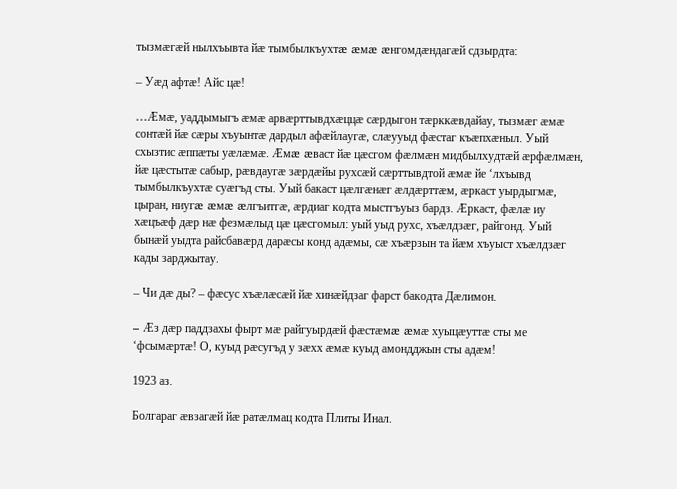тызмæгæй нылхъывта йæ тымбылкъухтæ æмæ æнгомдæндагæй сдзырдта:

– Уæд афтæ! Айс цæ!

…Æмæ, уаддымыгъ æмæ арвæрттывдхæццæ сæрдыгон тæрккæвдайау, тызмæг æмæ сонтæй йæ сæры хъуынтæ дардыл афæйлаугæ, слæууыд фæстаг къæпхæныл. Уый схызтис æппæты уæлæмæ. Æмæ æваст йæ цæсгом фæлмæн мидбылхудтæй æрфæлмæн, йæ цæстытæ сабыр, рæвдаугæ зæрдæйы рухсæй сæрттывдтой æмæ йе ‘лхъывд тымбылкъухтæ суæгъд сты. Уый бакаст цæлгæнæг æлдæрттæм, æркаст уырдыгмæ, цыран, ниугæ æмæ æлгъитгæ, æрдиаг кодта мыстгъуыз бардз. Æркаст, фæлæ иу хæцъæф дæр нæ фезмæлыд цæ цæсгомыл: уый уыд рухс, хъæлдзæг, райгонд. Уый бынæй уыдта райсбавæрд дарæсы конд адæмы, сæ хъæрзын та йæм хъуыст хъæлдзæг кады зарджытау.

– Чи дæ ды? – фæсус хъæлæсæй йæ хинæйдзаг фарст бакодта Дæлимон.

– Æз дæр паддзахы фырт мæ райгуырдæй фæстæмæ æмæ хуыцæуттæ сты ме ‘фсымæртæ! О, куыд рæсугъд у зæхх æмæ куыд амондджын сты адæм!

1923 аз.

Болгараг æвзагæй йæ ратæлмац кодта Плиты Инал.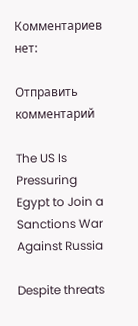Комментариев нет:

Отправить комментарий

The US Is Pressuring Egypt to Join a Sanctions War Against Russia

Despite threats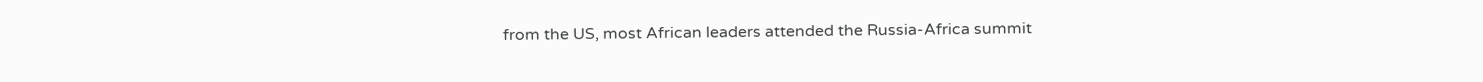from the US, most African leaders attended the Russia-Africa summit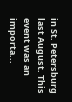in St. Petersburg last August. This event was an importa...